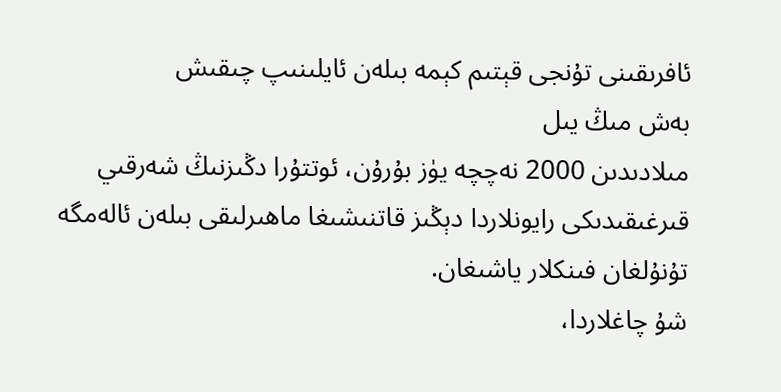ئافرىقىنى تۇنجى قېتىم كېمە بىلەن ئايلىنىپ چىقىش
بەش مىڭ يىل
مىلادىدىن 2000 نەچچە يۈز بۇرۇن، ئوتتۇرا دڭىزنىڭ شەرقىي قىرغىقىدىكى رايونلاردا دېڭىز قاتنىشىغا ماھىرلىقى بىلەن ئالەمگە تۇنۇلغان فىنكلار ياشىغان.
شۇ چاغلاردا،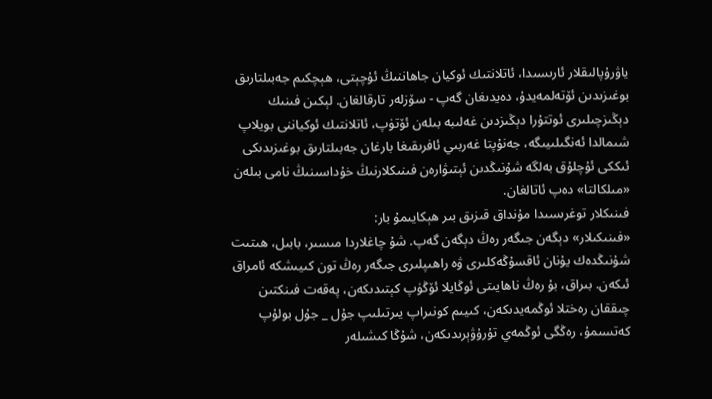ياۋرۇپالىقلار ئارىسىدا، ئاتلانتىك ئوكيان جاھاننىڭ ئۇچېتى، ھېچكىم جەبىلتارىق بوغىزىدىن ئۆتەلمەيدۇ، دەيدىغان گەپ - سۆزلەر تارقالغان. لېكىن فىنىك دېڭىزچىلىرى ئوتتۇرا دېڭىزدىن غەلىبە بىلەن ئۆتۈپ، ئاتلانتىك ئوكياننى بويلاپ شىمالدا ئەنگىلىيىگە، جەنۇپتا غەربىي ئافرىقىغا بارغان جەبىلتارىق بوغىزىدىكى ئىككى ئۇچلۇق بەلگە شۇنىڭدىن ئېتىۋارەن فىنىكلارنىڭ خۇداسىنىڭ نامى بىلەن «مىلكالتا» دەپ ئاتالغان.
فىنىكلار توغرىسىدا مۇنداق قىزىق بىر ھېكايىمۇ بار:
«فىنىكىلار» دېگەن جىگەر رەڭ دېگەن گەپ. شۇ چاغلاردا مىسىر، بابىل، ھىتىت شۇنىڭدەك يۇنان ئاقسۇڭەكلىرى ۋە راھىپلىرى جىگەر رەڭ تون كىيىشكە ئامراق ئىكەن. بىراق، بۇ رەڭ ناھايىتى ئوڭايلا ئۆڭۈپ كېتىدىكەن، پەقەت فىنكتىن چىققان رەختلا ئوڭمەيدىكەن، كىيىم كونىراپ يىرتىلىپ جۇل _ جۇل بولۇپ كەتسىمۇ، رەڭگى ئوڭمەي تۇرۇۋېرىدىكەن، شۇڭا كىشىلەر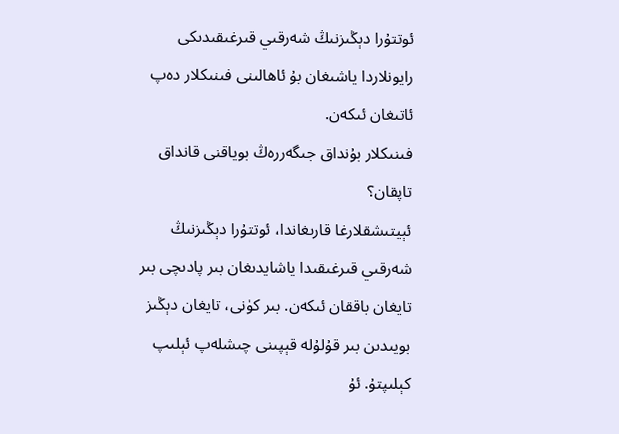ئوتتۇرا دېڭىزنىڭ شەرقىي قىرغىقىدىكى رايونلاردا ياشىغان بۇ ئاھالىنى فىنىكلار دەپ ئاتىغان ئىكەن.
فىنىكلار بۇنداق جىگەررەڭ بوياقنى قانداق تاپقان؟
ئېيتىشقلارغا قارىغاندا، ئوتتۇرا دېڭىزنىڭ شەرقىي قىرغىقىدا ياشايدىغان بىر پادىچى بىر تايغان باققان ئىكەن. بىر كۈنى، تايغان دېڭىز بويىدىن بىر قۇلۇلە قېپىنى چىشلەپ ئېلىپ كېلىپتۇ. ئۇ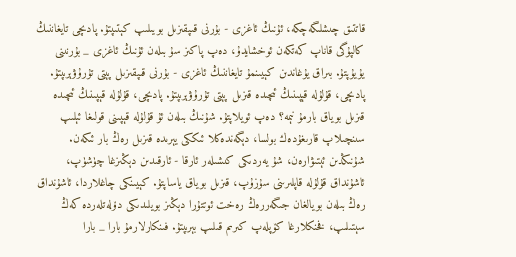قاتتىق چىشلىگەچكە، ئۇنىڭ ئاغزى - بۇرنى قىپقىزىل بويىلىپ كېتىپتۇ. پادىچى تايغاننىڭ كالپۇگى قاناپ كەتكەن ئوخشايدۇ، دەپ پاكىز سۇ بىلەن ئۇنىڭ ئاغزى _ بۇرنىنى يۇيۇپتۇ. بىراق يۇغاندىن كېيىنمۇ تايغاننىڭ ئاغزى - بۇرنى قىپقىزىل پېتى تۇرۇۋېرىپتۇ. پادىچى، قۇلۇلە قېپىنىڭ ئىچىدە قىزىل پېتى تۇرۇۋېرىپتۇ. پادىچى، قۇلۇلە قېپىنىڭ ئىچىدە قىزىل بوياق بارمۇ نېمە؟ دەپ ئويلاپتۇ. شۇنىڭ بىلەن ئۇ قۇلۇلە قېپىنى قولىغا ئېلىپ سىنچىلاپ قارىغۇدەك بولسا، دېگەندەكلا ئىككى يېرىدە قىزىل رەڭ بار ئىكەن. شۇنىڭدىن ئېتىۋارەن، شۇ يەردىكى كىشىلەر ئارقا - ئارقىدىن دېڭىزغا چۈشۈپ، ئاشۇنداق قۇلۇلە قاپلىرىنى سۇزۇپ، قىزىل بوياق ياساپتۇ. كېيىنكى چاغلاردا، ئاشۇنداق رەڭ بىلەن بويالغان جىگەررەڭ رەخت ئوتتۇرا دېڭىز بويلىدىكى دۆلەتلەردە كەڭ سېتىلىپ، فخنكلارغا كۆپلەپ كىرىم قىلىپ بېرىپتۇ. فىنكارلارمۇ بارا _ بارا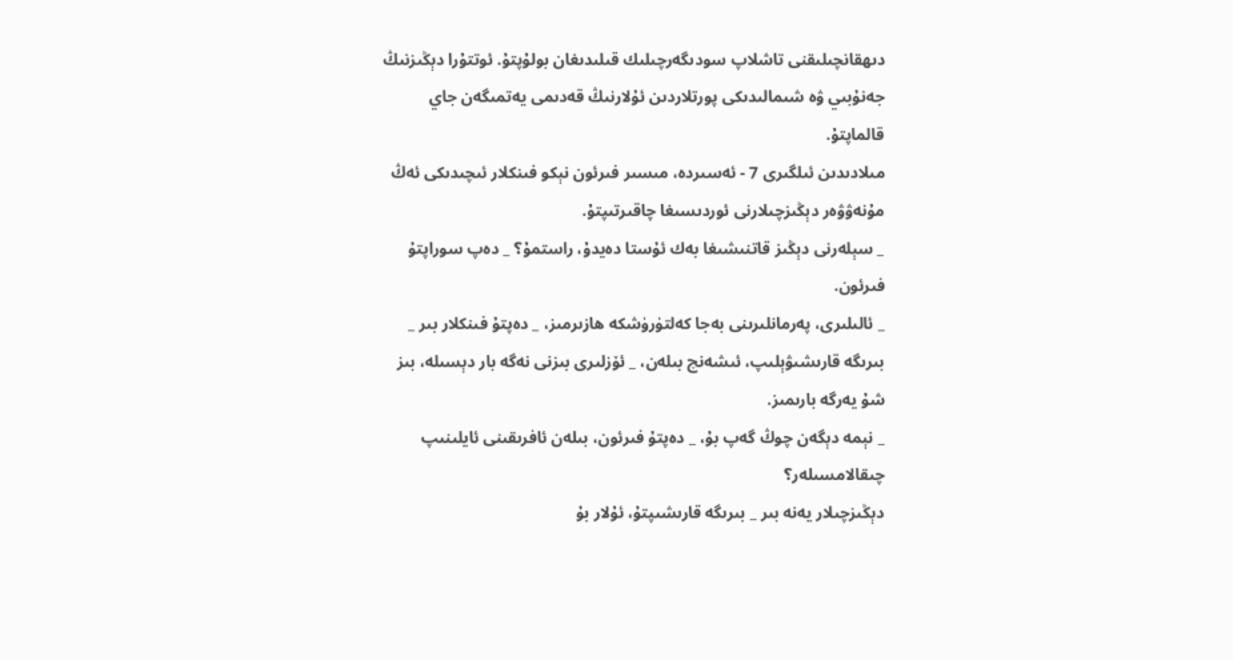دىھقانچىلىقنى تاشلاپ سودىگەرچىلىك قىلىدىغان بولۇپتۇ. ئوتتۇرا دېڭىزنىڭ جەنۇبىي ۋە شىمالىدىكى پورتلاردىن ئۇلارنىڭ قەدىمى يەتمىگەن جاي قالماپتۇ.
مىلادىدىن ئىلگىرى 7 - ئەسىردە، مىسىر فىرئون نېكو فىنكلار ئىچىدىكى ئەڭ مۇنەۋۋەر دېڭىزچىلارنى ئوردىسىغا چاقىرتىپتۇ.
_ سېلەرنى دېڭىز قاتنىشىغا بەك ئۇستا دەيدۇ، راستمۇ؟ _ دەپ سوراپتۇ فىرئون.
_ ئالىلىرى، پەرمانلىرىنى بەجا كەلتۈرۈشكە ھازىرمىز، _ دەپتۇ فىنكلار بىر _ بىرىگە قارىشىۋېلىپ، ئىشەنچ بىلەن، _ ئۆزلىرى بىزنى نەگە بار دېسىلە، بىز شۇ يەرگە بارىمىز.
_ نېمە دېگەن چوڭ گەپ بۇ، _ دەپتۇ فىرئون، بىلەن ئافرىقىنى ئايلىنىپ چىقالامسىلەر؟
دېڭىزچىلار يەنە بىر _ بىرىگە قارىشىپتۇ، ئۇلار بۇ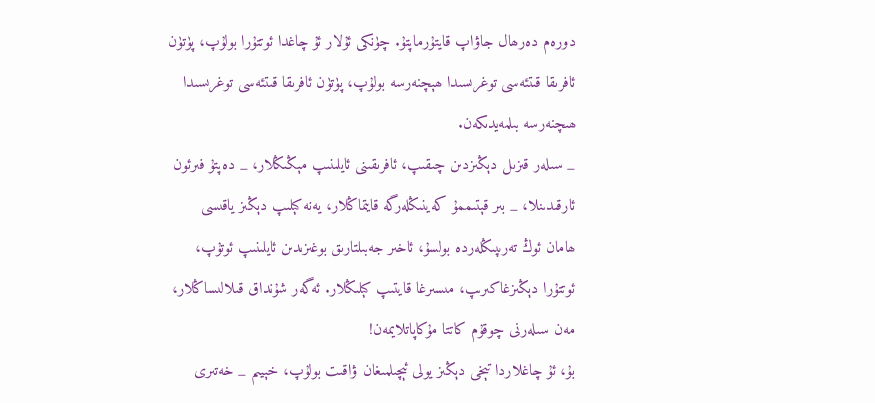دورەم دەرھال جاۋاپ قايتۇرماپتۇ. چۈنكى ئۇلار ئۇ چاغدا ئوتتۇرا بولۇپ، پۈتۈن ئافرىقا قىتئەسى توغرىسىدا ھېچنەرسە بولۇپ، پۈتۈن ئافرىقا قىتئەسى توغرىسىدا ھىچنەرسە بىلمەيدىكەن.
_ سىلەر قىزىل دېڭىزدىن چىقىپ، ئافرىقىنى ئايلىنىپ مېڭىڭلار، _ دەپتۇ فىرئون ئارقىدىنلا، _ بىر قېتىممۇ كەينىڭلەرگە قايتماڭلار، يەنە كېلىپ دېڭىز ياقىسى ھامان ئوڭ تەرىپىڭلەردە بولسۇ، ئاخىر جەبىلتارىق بوغىزىدىن ئايلىنىپ ئوتۇپ، ئوتتۇرا دېڭىزغاكىرىپ، مىسىرغا قايتىپ كېلىڭلار. ئەگەر شۇنداق قىلالىساڭلار، مەن سىلەرنى چوقۇم كاتتا مۇكاپاتلايمەن!
بۇ، ئۇ چاغلاردا تېخى دېڭىز يولى ئېچىلمىغان ۋاقىت بولۇپ، خېيىم _ خەتىرى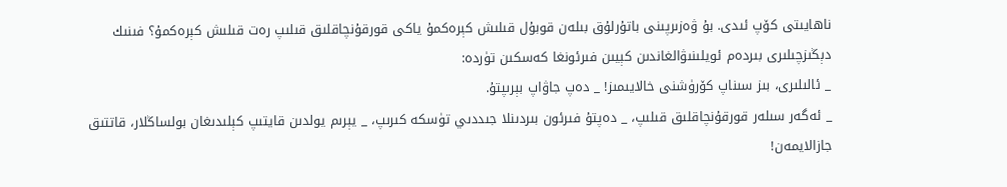ناھايىتى كۆپ ئىدى. بۇ ۋەزىرپىنى باتۇرلۇق بىلەن قوبۇل قىلىش كېرەكمۇ ياكى قورقۇنچاقلىق قىلىپ رەت قىلىش كېرەكمۇ؟ فىنىك دېڭىزچىلىرى بىردەم ئويلىنىۋالغاندىن كېيىن فىرئونغا كەسكىن تۈردە:
_ ئالىلىرى، بىز سىناپ كۆرۈشنى خالايىمىز! _ دەپ جاۋاپ بېرىپتۇ.
_ ئەگەر سىلەر قورقۇنچاقلىق قىلىپ، _ دەپتۇ فىرئون بىردىنلا جىددىي تۈسكە كىرىپ، _ يېرىم يولدىن قايتىپ كېلىدىغان بولساڭلار، قاتتىق جازالايمەن!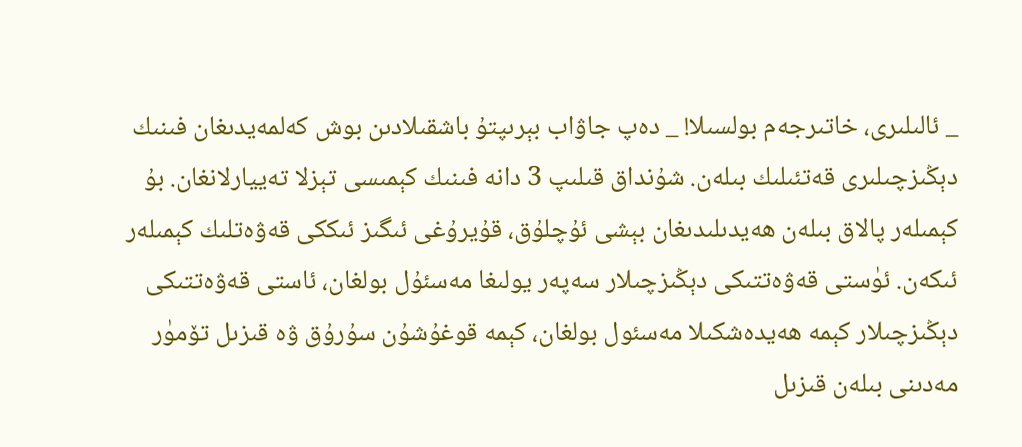_ ئالىلىرى، خاتىرجەم بولسىلا! _ دەپ جاۋاب بېرىپتۇ باشقىلادىن بوش كەلمەيدىغان فىنىك دېڭىزچىلىرى قەتئىلىك بىلەن. شۇنداق قىلىپ 3 دانە فىنىك كېمىسى تېزلا تەييارلانغان. بۇ كېمىلەر پالاق بىلەن ھەيدىلىدىغان بېشى ئۇچلۇق، قۇيرۇغى ئىگىز ئىككى قەۋەتلىك كېمىلەر ئىكەن. ئۈستى قەۋەتتىكى دېڭىزچىلار سەپەر يولىغا مەسئۇل بولغان، ئاستى قەۋەتتىكى دېڭىزچىلار كېمە ھەيدەشكىلا مەسئول بولغان، كېمە قوغۇشۇن سۇرۇق ۋە قىزىل تۆمۈر مەدىنى بىلەن قىزىل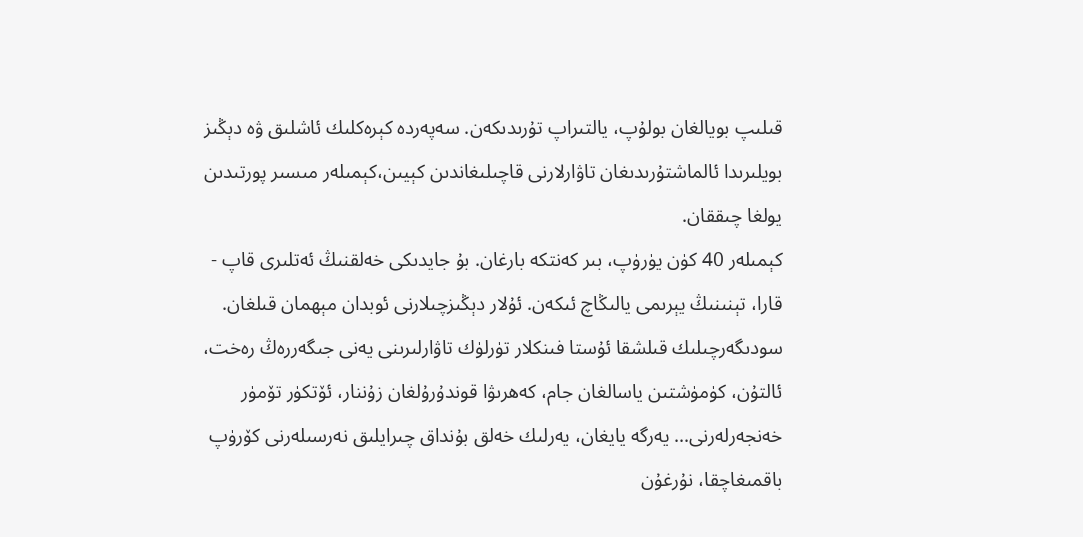قىلىپ بويالغان بولۇپ، يالتىراپ تۇرىدىكەن. سەپەردە كېرەكلىك ئاشلىق ۋە دېڭىز بويلىرىدا ئالماشتۇرىدىغان تاۋارلارنى قاچىلىغاندىن كېيىن،كېمىلەر مىسىر پورتىدىن يولغا چىققان.
كېمىلەر 40 كۈن يۈرۈپ، بىر كەنتكە بارغان. بۇ جايدىكى خەلقنىڭ ئەتلىرى قاپ - قارا، تېنىنىڭ يېرىمى يالىڭاچ ئىكەن. ئۇلار دېڭىزچىلارنى ئوبدان مېھمان قىلغان. سودىگەرچىلىك قىلشقا ئۇستا فىنكلار تۈرلۈك تاۋارلىرىنى يەنى جىگەررەڭ رەخت، ئالتۇن، كۈمۈشتىن ياسالغان جام، كەھرىۋا قوندۇرۇلغان زۇننار، ئۆتكۈر تۆمۈر خەنجەرلەرنى... يەرگە يايغان، يەرلىك خەلق بۇنداق چىرايلىق نەرسىلەرنى كۆرۈپ باقمىغاچقا، نۇرغۇن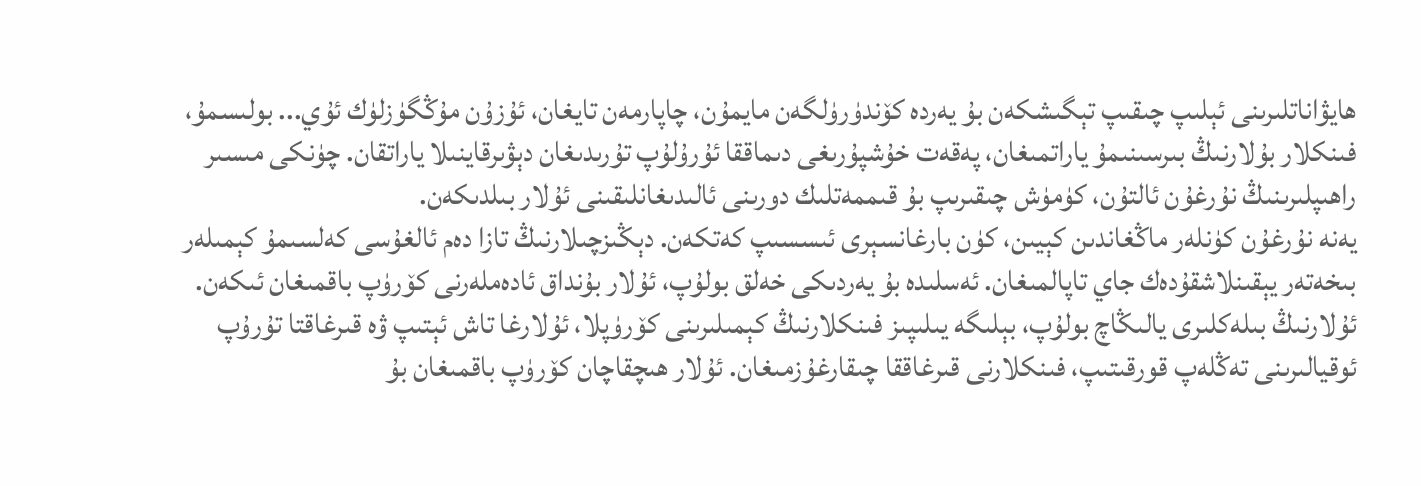ھايۋاناتلىرىنى ئېلىپ چىقىپ تېگىشكەن بۇ يەردە كۆندۈرۈلگەن مايمۇن، چاپارمەن تايغان، ئۇزۇن مۇڭگۈزلۈك ئۇي... بولىسمۇ، فىنكلار بۇلارنىڭ بىرسىنىمۇ ياراتمىغان، پەقەت خۇشپۇرىغى دىماققا ئۇرۇلۇپ تۇرىدىغان دېۋىرقاينىلا ياراتقان. چۈنكى مىسىر راھىپلىرىنىڭ نۇرغۇن ئالتۇن، كۈمۈش چىقىرىپ بۇ قىممەتلىك دورىنى ئالىدىغانلىقىنى ئۇلار بىلدىكەن.
يەنە نۇرغۇن كۈنلەر ماڭغاندىن كېيىن، كۈن بارغانسېرى ئىسسىپ كەتكەن. دېڭىزچىلارنىڭ تازا دەم ئالغۇسى كەلسىمۇ كېمىلەر بىخەتەر يېقىنلاشقۇدەك جاي تاپالمىغان. ئەسلىدە بۇ يەردىكى خەلق بولۇپ، ئۇلار بۇنداق ئادەملەرنى كۆرۈپ باقمىغان ئىكەن. ئۇلارنىڭ بىلەكلىرى يالىڭاچ بولۇپ، بېلىگە يىلىپىز فىنكلارنىڭ كېمىلىرىنى كۆرۈپلا، ئۇلارغا تاش ئېتىپ ۋە قىرغاقتا تۇرۇپ ئوقيالىرىنى تەڭلەپ قورقىتىپ، فىنكلارنى قىرغاققا چىقارغۇزمىغان. ئۇلار ھىچقاچان كۆرۈپ باقمىغان بۇ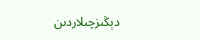دېڭىزچىلاردىن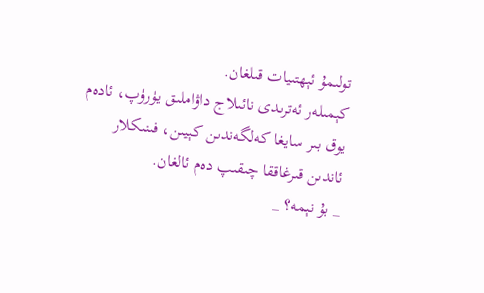تولىمۇ ئېھتىيات قىلغان.
كېمىلەر ئەترىدى نائىلاج داۋاملىق يۈرۈپ، ئادەم يوق بىر سايغا كەلگەندىن كېيىن، فىنىكلار ئاندىن قىرغاققا چىقىپ دەم ئالغان.
_ بۇ نېمە؟ _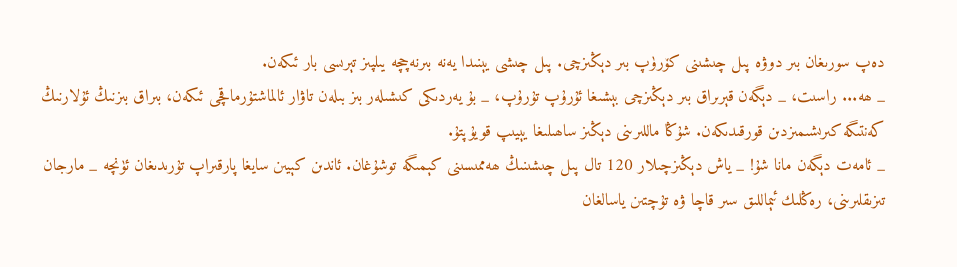دەپ سورىغان بىر دوۋە پىل چىشىنى كۆرۈپ بىر دېڭىزچى. پىل چىشى يېنىدا يەنە بىرنەچچە يىلپىز تېرىسى بار ئىكەن.
_ ھە... راسىت، _ دېگەن قېرىراق بىر دېڭىزچى بېشىغا ئۇرۇپ تۇرۇپ، _ بۇ يەردىكى كىشىلەر بىز بىلەن تاۋار ئالماشتۇرماقچى ئىكەن، بىراق بىزنىڭ ئۇلارنىڭ كەنتىگە كىرىشىمىزدىن قورقىدىكەن. شۇڭا ماللىرىنى دېڭىز ساھىلىغا يېيىپ قويۇپتۇ.
_ ئامەت دېگەن مانا شۇ! _ ياش دېڭىزچىلار 120 تال پىل چىشىنىڭ ھەممىسىنى كېمىگە توشۇغان. ئاندىن كېيىن سايغا پارقىراپ تۇرىدىغان ئۈنچە _ مارجان تىزىقلىرىنى، رەڭلىك ئېماللىق سىر قاچا ۋە تۇچتىن ياسالغان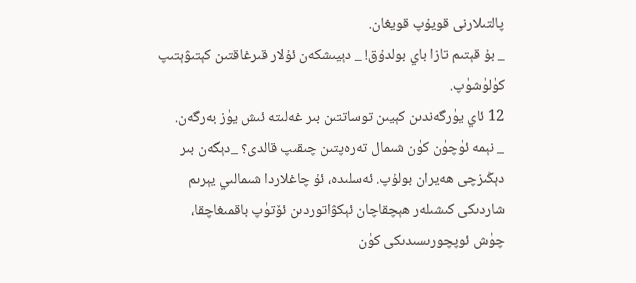پالتىلارنى قويۇپ قويغان.
_ بۇ قېتىم تازا باي بولدۇق! _ دېيىشكەن ئۇلار قىرغاقتىن كېتىۋېتىپ كۈلۈشۈپ.
12 ئاي يۈرگەندىن كېيىن توساتتىن بىر غەلىتە ئىش يۈز بەرگەن.
_ نېمە ئۈچۈن كۈن شىمال تەرەپتىن چىقىپ قالدى؟ _دېگەن بىر دېڭىزچى ھەيران بولۇپ. ئەسلىدە، ئۇ چاغلاردا شىمالىي يېرىم شاردىكى كىشىلەر ھېچقاچان ئېكۋاتوردىن ئۆتۈپ باقمىغاچقا، چۈش ئوپچورىسىدىكى كۈن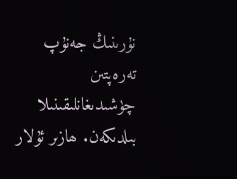نۇرىنىڭ جەنۇپ تەرەپتىن چۈشىدىغانلىقىنىلا بىلدىكەن. ھازىر ئۇلار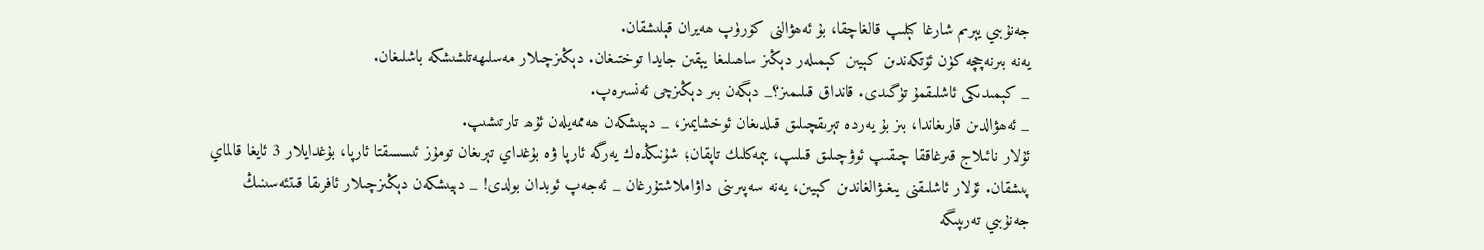جەنۇبىي يېرىم شارغا كېلىپ قالغاچقا، بۇ ئەھۋالنى كۆرۈپ ھەيران قېلىشقان.
يەنە بىرنەچچە كۈن ئۆتكەندىن كېيىن كېمىلەر دېڭىز ساھىلىغا يېقىن جايدا توختىغان. دېڭىزچىلار مەسلىھەتلشىشكە باشلىغان.
_ كېمىدىكى ئاشلىقمۇ تۈگىدى. قانداق قىلىمىز؟_ دېگەن بىر دېڭىزچى ئەنسىرەپ.
_ ئەھۋالدىن قارىغاندا، بىز بۇ يەردە تېرىقچىلىق قىلدىغان ئوخشايمىز، _ دېيىشكەن ھەممەيلەن ئۇھ تارتىشىپ.
ئۇلار نائىلاج قىرغاققا چىقىپ ئوۋچىلىق قىلىپ، يېمەكلىك تاپقان؛ شۇنىڭدەك يەرگە ئارپا ۋە بۇغداي تېرىغان تومۇز ئىسسىقتا ئارپا، بۇغدايلار 3 ئايغا قالماي پىشقان. ئۇلار ئاشلىقنى يىغىۋالغاندىن كېيىن، يەنە سەپىرىنى داۋاملاشتۇرغان _ ئەجەپ ئوبدان بولدى! _ دېيىشكەن دېڭىزچىلار ئافرىقا قىتئەسىنىڭ جەنۇبىي تەرىپىگە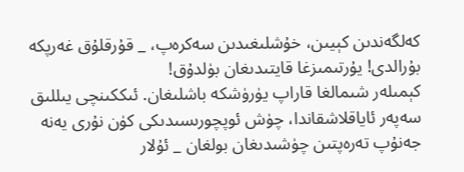كەلگەندىن كېيىن، خۇشلىغىدىن سەكرەپ، _ قۇرقلۇق غەرپكە بۇرالدى! يۇرتىمىزغا قايتىدىغان بۈلدۇق!
كېمىلەر شىمالغا قاراپ يۈرۈشكە باشلىغان. ئىككىنچى يىللىق سەپەر ئاياقلاشقاندا، چۈش ئوپچورىسىدىكى كۈن نۇرى يەنە جەنۇپ تەرەپتىن چۈشىدىغان بولغان _ ئۇلار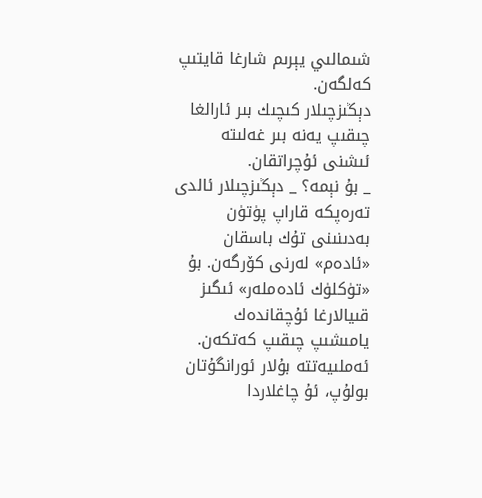شىمالىي يېرىم شارغا قايتىپ كەلگەن.
دېڭىزچىلار كىچىك بىر ئارالغا چىقىپ يەنە بىر غەلىتە ئىشنى ئۇچراتقان.
_ بۇ نېمە؟ _ دېڭىزچىلار ئالدى تەرەپكە قاراپ پۈتۈن بەدىنىنى تۇك باسقان «ئادەم» لەرنى كۆرگەن. بۇ «تۈكلۈك ئادەملەر» ئىگىز قىيالارغا ئۇچقاندەك يامىشىپ چىقىپ كەتكەن. ئەملىيەتتە بۇلار ئورانگۇتان بولۇپ، ئۇ چاغلاردا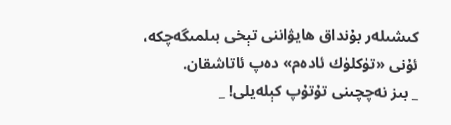كىشىلەر بۇنداق ھايۋاننى تېخى بىلمىگەچكە، ئۇنى «تۈكلۈك ئادەم» دەپ ئاتاشقان.
_ بىز نەچچىنى تۇتۇپ كېلەيلى! _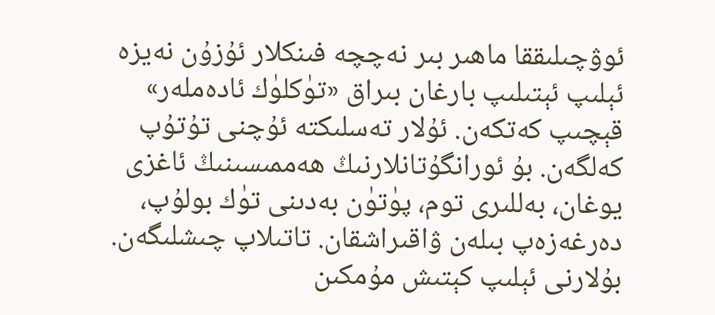ئوۋچىلىققا ماھىر بىر نەچچە فىنكلار ئۇزۇن نەيزە ئېلىپ ئېتىلىپ بارغان بىراق «تۈكلۈك ئادەملەر» قېچىپ كەتكەن. ئۇلار تەسلىكتە ئۇچنى تۇتۇپ كەلگەن. بۇ ئورانگۇتانلارنىڭ ھەممىسىنىڭ ئاغزى يوغان، بەللىرى توم، پۈتۈن بەدىنى تۈك بولۇپ، دەرغەزەپ بىلەن ۋاقىراشقان. تاتىلاپ چىشلىگەن. بۇلارنى ئېلىپ كېتىش مۇمكىن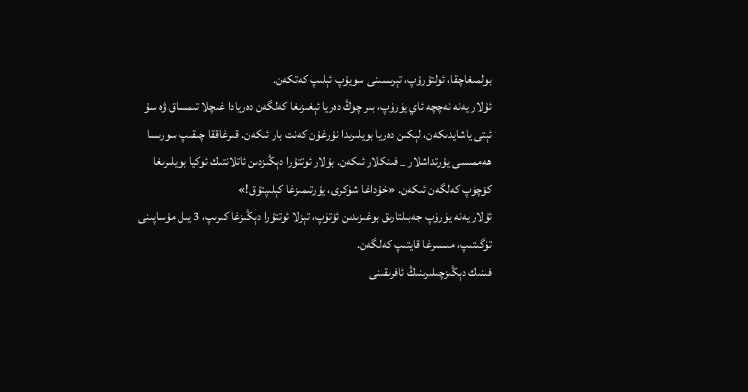بولمىغاچقا، ئولتۇرۇپ، تېرىسىنى سويۇپ ئېلىپ كەتكەن.
ئۇلار يەنە نەچچە ئاي يۈرۈپ، بىر چوڭ دەريا ئېغىزىغا كەلگەن دەريادا غىچلا تىمساق ۋە سۇ ئېتى ياشايدىكەن، لېكىن دەريا بويلىرىدا نۇرغۇن كەنت بار ئىكەن. قىرغاققا چىقىپ سورىسا ھەممىسى يۇرتداشلار _ فىنكلار ئىكەن. بۇلار ئوتتۇرا دېڭىزدىن ئاتلانتىك ئوكيا بويلىرىغا كۆچۈپ كەلگەن ئىكەن. «خۇداغا شۈكرى، يۇرتىمىزغا كېلىپتۇق!»
ئۇلار يەنە يۈرۈپ جەبىلتارىق بوغىزىدىن ئۆتۈپ، تېزلا ئوتتۇرا دېڭىزغا كىرىپ، 3 يىل مۇساپىنى تۈگىتىپ، مىسىرغا قايتىپ كەلگەن.
فىنىك دېڭىزچىلىرىنىڭ ئافرىقىنى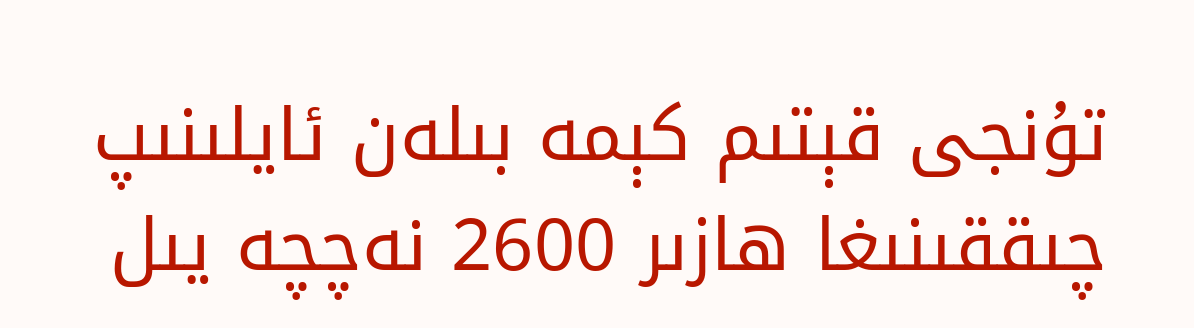تۇنجى قېتىم كېمە بىلەن ئايلىنىپ چىققىنىغا ھازىر 2600 نەچچە يىل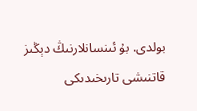بولدى. بۇ ئىنسانلارنىڭ دېڭىز قاتنىشى تارىخىدىكى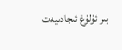بىر ئۇلۇغ ئىجادىيەت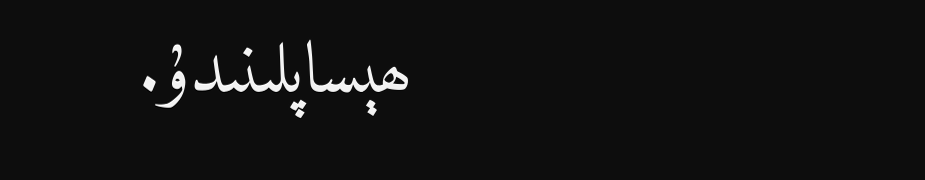ھېساپلىنىدۇ.